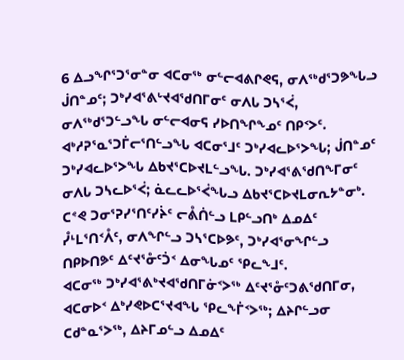6 ᐃᓗᖏᕐᑐᕐᓂᓐᓂ ᐊᑕᓂᖅ ᓂᓪᓕᐊᕕᒋᕙᕋ, ᓂᐱᖅᑯᕐᑐᕗᖓᓗ ᒎᑎᓐᓄᑦ; ᑐᒃᓯᐊᕐᕕᒡᔪᐊᖁᑎᒥᓂᑦ ᓂᐱᒐ ᑐᓴᕐᐹ, ᓂᐱᖅᑯᕐᑐᓪᓗᖓ ᓂᓪᓕᐊᓂᕋ ᓯᐅᑎᖏᖕᓄᑦ ᑎᑭᑉᐳᑦ.
ᐊᒃᓱᕈᕐᓇᕐᑐᒦᓕᕐᑎᓪᓗᖓ ᐊᑕᓂᕐᒧᑦ ᑐᒃᓯᐊᓚᐅᕐᐳᖓ; ᒎᑎᓐᓄᑦ ᑐᒃᓯᐊᓚᐅᕐᐳᖓ ᐃᑲᔪᕐᑕᐅᔪᒪᓪᓗᖓ. ᑐᒃᓯᐊᕐᕕᖁᑎᖕᒥᓂᑦ ᓂᐱᒐ ᑐᓴᓚᐅᕐᐹ; ᓈᓚᓚᐅᕐᐹᖓᓗ ᐃᑲᔪᕐᑕᐅᔪᒪᓂᕆᔭᓐᓂᒃ.
ᑕᕝᕙ ᑐᓂᕐᕈᓯᕐᑎᑦᓯᔩᑦ ᓕᕔᑏᓪᓗ ᒪᑭᓪᓗᑎᒃ ᐃᓄᐃᑦ ᓮᒻᒪᕐᑎᑉᐰᑦ, ᓂᐱᖏᓪᓗ ᑐᓴᕐᑕᐅᕗᑦ, ᑐᒃᓯᐊᕐᓂᖏᓪᓗ ᑎᑭᐅᑎᕗᑦ ᐃᑦᔪᕐᓁᑦᑑᑉ ᐃᓂᖓᓄᑦ ᕿᓚᖕᒧᑦ.
ᐊᑕᓂᖅ ᑐᒃᓯᐊᕐᕕᒃᔪᐊᖁᑎᒥᓃᑉᐳᖅ ᐃᑦᔪᕐᓁᑦᑐᕕᖁᑎᒥᓂ, ᐊᑕᓂᐅᑉ ᐃᒃᓯᕙᐅᑕᕐᔪᐊᖓ ᕿᓚᖕᒦᑉᐳᖅ; ᐃᔨᒋᓪᓗᓂ ᑕᑯᓐᓇᕐᐳᖅ, ᐃᔨᒥᓄᓪᓗ ᐃᓄᐃᑦ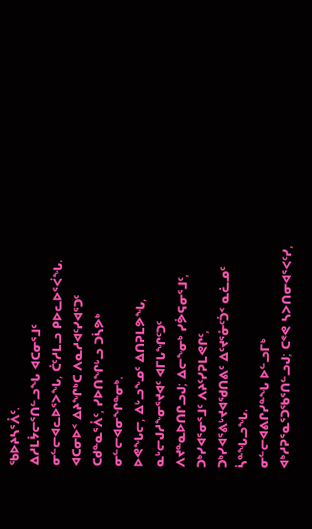ᖃᐅᔨᓴᕐᐰᑦ.
ᐃᓱᒪᔮᓕᕐᑎᓪᓗᖓ ᐊᑕᓂᕐᒧᑦ ᓂᓪᓕᐊᓚᐅᕐᐳᖓ, ᑖᑦᓱᒪᓗ ᑭᐅᓚᐅᕐᐹᖓ.
ᐊᑕᓂᐅᑉ ᐃᔨᖏᒃᑕ ᐱᓇᓱᐊᑦᓯᐊᕐᑐᑦ ᑕᑯᓐᓇᕐᐰᑦ, ᓯᐅᑎᖏᒡᓗ ᑐᓵᕗᒃ ᓂᓪᓕᐊᓂᖏᓐᓂᒃ.
ᐅᕙᖓᓕ, ᐃᒡᓗᖕᓄᑦ ᐃᑎᕈᒪᕗᖓ, ᓇᒡᓕᒍᓱᖕᓂᕐᔪᐊᑦ ᐊᒥᒐᖏᑦᑐᑦ ᐱᔪᓐᓇᐅᑎᒋᓗᒍ; ᐃᓕᖕᓂᒃ ᓯᕘᕋᓂᕐᒧᑦ, ᑐᒃᓯᐊᕐᓂᕐᒧᑦ ᐱᔨᑦᓯᕈᒪᕙᒋᑦ, ᑐᒃᓯᐊᕐᕕᒡᔪᐊᖁᑎᕕᑦ ᐃᑦᔪᕐᓁᑦᑑᑉ ᓇᓛᓄᑦ ᓵᓐᖓᓗᖓ.
ᓂᓪᓕᐊᕕᒋᓯᓐᖓ ᐅᓪᓗᒥᒃ ᐊᒃᓱᕈᕐᓇᕐᑐᖃᕐᑎᓪᓗᒍ; ᑕᕝᕙ ᓴᐳᑎᓂᐊᕐᐸᑦᓯ,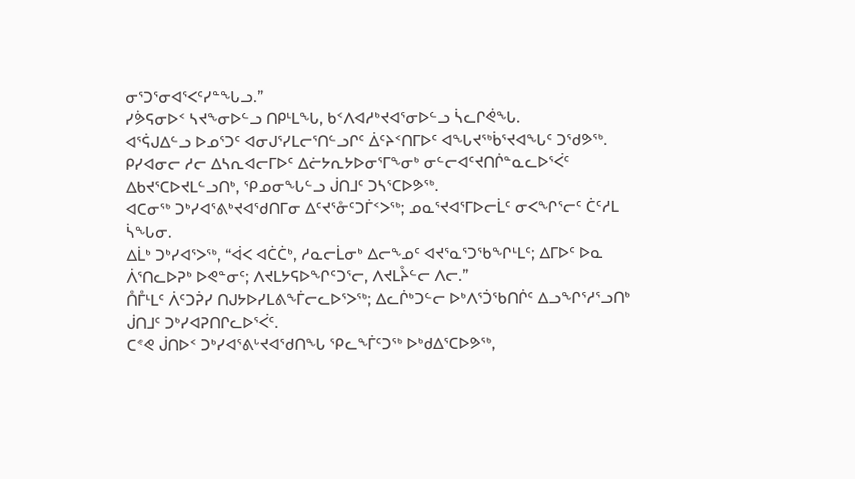ᓂᕐᑐᕐᓂᐊᕐᐸᑦᓯᓐᖓᓗ.”
ᓯᕘᕋᓂᐅᑉ ᓴᔪᖕᓂᐅᓪᓗ ᑎᑭᒻᒪᖓ, ᑲᑉᐱᐊᓱᒃᔪᐊᕐᓂᐅᓪᓗ ᓵᓚᒋᕚᖓ.
ᐊᕐᕌᒍᐃᓪᓗ ᐅᓄᕐᑐᑦ ᐊᓂᒍᕐᓯᒪᓕᕐᑎᓪᓗᒋᑦ ᐄᑦᔨᑉᑎᒥᐅᑦ ᐊᖓᔪᖅᑳᕐᔪᐊᖓᑦ ᑐᖁᕗᖅ. ᑭᓯᐊᓂᓕ ᓱᓕ ᐃᓴᕆᐊᓕᒥᐅᑦ ᐃᓖᔭᕆᔭᐅᓂᕐᒥᖕᓂᒃ ᓂᓪᓕᐊᑦᔪᑎᒌᓐᓇᓚᐅᕐᐹᑦ ᐃᑲᔪᕐᑕᐅᔪᒪᓪᓗᑎᒃ, ᕿᓄᓂᖓᓪᓗ ᒎᑎᒧᑦ ᑐᓴᕐᑕᐅᕗᖅ.
ᐊᑕᓂᖅ ᑐᒃᓯᐊᕐᕕᒃᔪᐊᖁᑎᒥᓂ ᐃᑦᔪᕐᓁᑦᑐᒦᑉᐳᖅ; ᓄᓇᕐᔪᐊᕐᒥᐅᓕᒫᑦ ᓂᐸᖏᕐᓕᑦ ᑖᑦᓱᒪ ᓵᖓᓂ.
ᐃᒫᒃ ᑐᒃᓯᐊᕐᐳᖅ, “ᐋᐸ ᐊᑖᑖᒃ, ᓱᓇᓕᒫᓂᒃ ᐃᓕᖕᓄᑦ ᐊᔪᕐᓇᕐᑐᖃᖏᒻᒪᑦ; ᐃᒥᐅᑦ ᐅᓇ ᐲᕐᑎᓚᐅᕈᒃ ᐅᕙᓐᓂᑦ; ᐱᔪᒪᔭᕋᐅᖏᑦᑐᕐᓕ, ᐱᔪᒪᔧᓪᓕ ᐱᓕ.”
ᑍᒤᒻᒪᑦ ᐲᑦᑐᕉᓯ ᑎᒍᔭᐅᓯᒪᕕᖕᒦᓕᓚᐅᕐᐳᖅ; ᐃᓚᒌᒃᑐᓪᓕ ᐅᒃᐱᕐᑑᖃᑎᒌᑦ ᐃᓗᖏᕐᓱᕐᓗᑎᒃ ᒎᑎᒧᑦ ᑐᒃᓯᐊᕈᑎᒋᓚᐅᕐᐹᑦ.
ᑕᕝᕙ ᒎᑎᐅᑉ ᑐᒃᓯᐊᕐᕕᒡᔪᐊᖁᑎᖓ ᕿᓚᖕᒦᑦᑐᖅ ᐅᒃᑯᐃᕐᑕᐅᕗᖅ,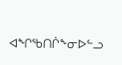ᐊᖏᖃᑎᒌᖕᓂᐅᓪᓗ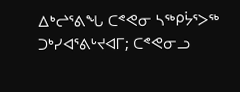ᐃᒃᖠᕐᕕᖓ ᑕᕝᕙᓂ ᓴᖅᑭᔮᕐᐳᖅ ᑐᒃᓯᐊᕐᕕᒡᔪᐊᒥ; ᑕᕝᕙᓂᓗ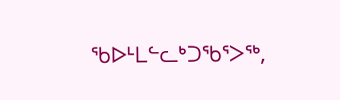ᖃᐅᒻᒪᓪᓚᒃᑐᖃᕐᐳᖅ,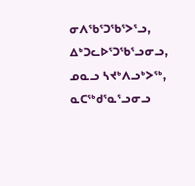ᓂᐱᖃᕐᑐᖃᕐᐳᕐᓗ, ᐃᒃᑐᓚᐅᕐᑐᖃᕐᓗᓂᓗ, ᓄᓇᓗ ᓴᔪᒃᐱᓗᒃᐳᖅ, ᓇᑕᖅᑯᕐᓇᕐᓗᓂᓗ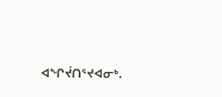ᐊᖏᔫᑎᕐᔪᐊᓂᒃ.